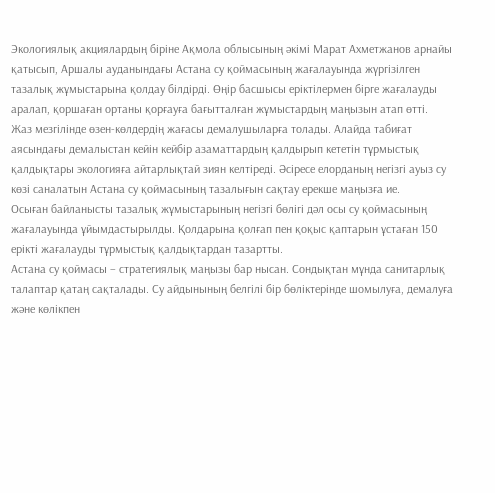Экологиялық акциялардың біріне Ақмола облысының әкімі Марат Ахметжанов арнайы қатысып, Аршалы ауданындағы Астана су қоймасының жағалауында жүргізілген тазалық жұмыстарына қолдау білдірді. Өңір басшысы еріктілермен бірге жағалауды аралап, қоршаған ортаны қорғауға бағытталған жұмыстардың маңызын атап өтті.
Жаз мезгілінде өзен-көлдердің жағасы демалушыларға толады. Алайда табиғат аясындағы демалыстан кейін кейбір азаматтардың қалдырып кететін тұрмыстық қалдықтары экологияға айтарлықтай зиян келтіреді. Әсіресе елорданың негізгі ауыз су көзі саналатын Астана су қоймасының тазалығын сақтау ерекше маңызға ие.
Осыған байланысты тазалық жұмыстарының негізгі бөлігі дәл осы су қоймасының жағалауында ұйымдастырылды. Қолдарына қолғап пен қоқыс қаптарын ұстаған 150 ерікті жағалауды тұрмыстық қалдықтардан тазартты.
Астана су қоймасы – стратегиялық маңызы бар нысан. Сондықтан мұнда санитарлық талаптар қатаң сақталады. Су айдынының белгілі бір бөліктерінде шомылуға, демалуға және көлікпен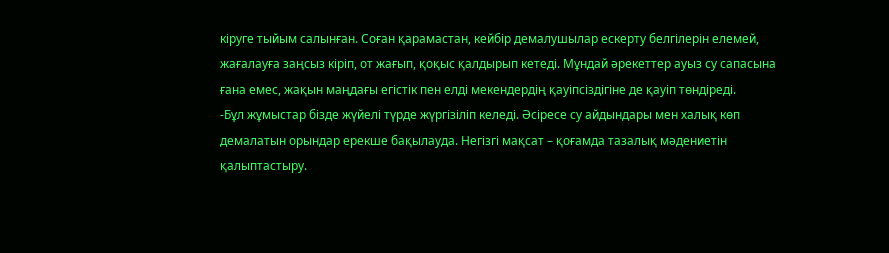кіруге тыйым салынған. Соған қарамастан, кейбір демалушылар ескерту белгілерін елемей, жағалауға заңсыз кіріп, от жағып, қоқыс қалдырып кетеді. Мұндай әрекеттер ауыз су сапасына ғана емес, жақын маңдағы егістік пен елді мекендердің қауіпсіздігіне де қауіп төндіреді.
-Бұл жұмыстар бізде жүйелі түрде жүргізіліп келеді. Әсіресе су айдындары мен халық көп демалатын орындар ерекше бақылауда. Негізгі мақсат – қоғамда тазалық мәдениетін қалыптастыру.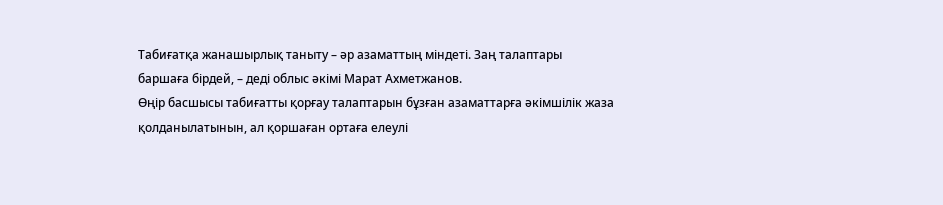Табиғатқа жанашырлық таныту – әр азаматтың міндеті. Заң талаптары баршаға бірдей, – деді облыс әкімі Марат Ахметжанов.
Өңір басшысы табиғатты қорғау талаптарын бұзған азаматтарға әкімшілік жаза қолданылатынын, ал қоршаған ортаға елеулі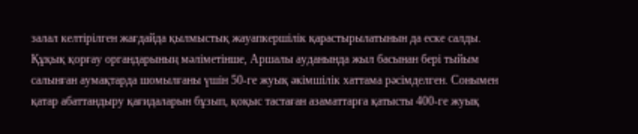залал келтірілген жағдайда қылмыстық жауапкершілік қарастырылатынын да еске салды.
Құқық қорғау органдарының мәліметінше, Аршалы ауданында жыл басынан бері тыйым салынған аумақтарда шомылғаны үшін 50-ге жуық әкімшілік хаттама рәсімделген. Сонымен қатар абаттандыру қағидаларын бұзып, қоқыс тастаған азаматтарға қатысты 400-ге жуық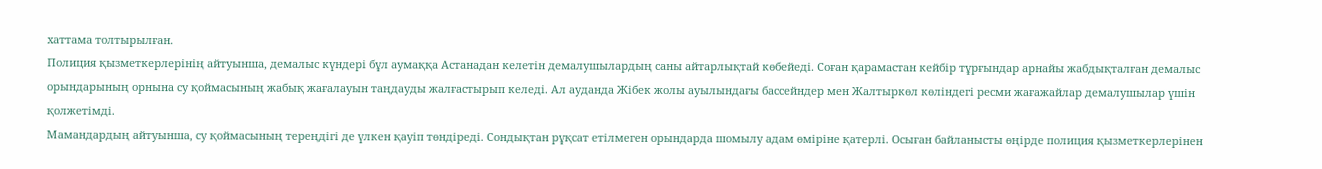хаттама толтырылған.
Полиция қызметкерлерінің айтуынша, демалыс күндері бұл аумаққа Астанадан келетін демалушылардың саны айтарлықтай көбейеді. Соған қарамастан кейбір тұрғындар арнайы жабдықталған демалыс орындарының орнына су қоймасының жабық жағалауын таңдауды жалғастырып келеді. Ал ауданда Жібек жолы ауылындағы бассейндер мен Жалтыркөл көліндегі ресми жағажайлар демалушылар үшін қолжетімді.
Мамандардың айтуынша, су қоймасының тереңдігі де үлкен қауіп төндіреді. Сондықтан рұқсат етілмеген орындарда шомылу адам өміріне қатерлі. Осыған байланысты өңірде полиция қызметкерлерінен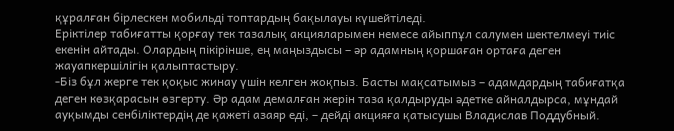құралған бірлескен мобильді топтардың бақылауы күшейтіледі.
Еріктілер табиғатты қорғау тек тазалық акцияларымен немесе айыппұл салумен шектелмеуі тиіс екенін айтады. Олардың пікірінше, ең маңыздысы – әр адамның қоршаған ортаға деген жауапкершілігін қалыптастыру.
-Біз бұл жерге тек қоқыс жинау үшін келген жоқпыз. Басты мақсатымыз – адамдардың табиғатқа деген көзқарасын өзгерту. Әр адам демалған жерін таза қалдыруды әдетке айналдырса, мұндай ауқымды сенбіліктердің де қажеті азаяр еді, – дейді акцияға қатысушы Владислав Поддубный.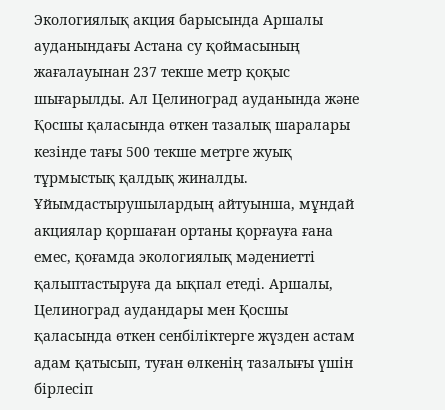Экологиялық акция барысында Аршалы ауданындағы Астана су қоймасының жағалауынан 237 текше метр қоқыс шығарылды. Ал Целиноград ауданында және Қосшы қаласында өткен тазалық шаралары кезінде тағы 500 текше метрге жуық тұрмыстық қалдық жиналды.
Ұйымдастырушылардың айтуынша, мұндай акциялар қоршаған ортаны қорғауға ғана емес, қоғамда экологиялық мәдениетті қалыптастыруға да ықпал етеді. Аршалы, Целиноград аудандары мен Қосшы қаласында өткен сенбіліктерге жүзден астам адам қатысып, туған өлкенің тазалығы үшін бірлесіп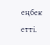еңбек етті.